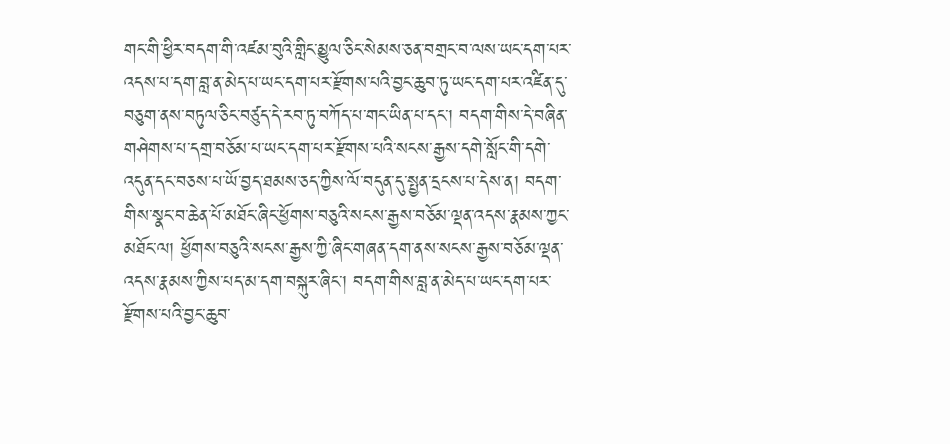གང་གི་ཕྱིར་བདག་གི་འཛམ་བུའི་གླིང་མྱུལ་ཅིང་སེམས་ཅན་བགྲང་བ་ལས་ཡང་དག་པར་འདས་པ་དག་བླ་ན་མེད་པ་ཡང་དག་པར་རྫོགས་པའི་བྱང་ཆུབ་ཏུ་ཡང་དག་པར་འཛིན་དུ་བཅུག་ནས་བཏུལ་ཅིང་བཙུད་དེ་རབ་ཏུ་བཀོད་པ་གང་ཡིན་པ་དང་། བདག་གིས་དེ་བཞིན་གཤེགས་པ་དགྲ་བཅོམ་པ་ཡང་དག་པར་རྫོགས་པའི་སངས་རྒྱས་དགེ་སློང་གི་དགེ་འདུན་དང་བཅས་པ་ཡོ་བྱད་ཐམས་ཅད་ཀྱིས་ལོ་བདུན་དུ་སྤྱན་དྲངས་པ་དེས་ན། བདག་གིས་སྣང་བ་ཆེན་པོ་མཐོང་ཞིང་ཕྱོགས་བཅུའི་སངས་རྒྱས་བཅོམ་ལྡན་འདས་རྣམས་ཀྱང་མཐོང་ལ། ཕྱོགས་བཅུའི་སངས་རྒྱས་ཀྱི་ཞིང་གཞན་དག་ནས་སངས་རྒྱས་བཅོམ་ལྡན་འདས་རྣམས་ཀྱིས་པད་མ་དག་བསྐུར་ཞིང་། བདག་གིས་བླ་ན་མེད་པ་ཡང་དག་པར་རྫོགས་པའི་བྱང་ཆུབ་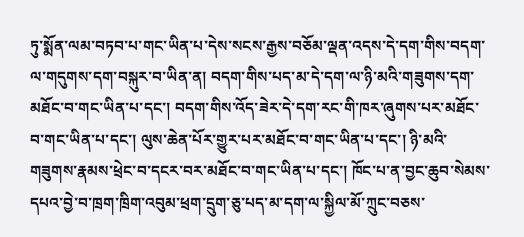ཏུ་སྨོན་ལམ་བཏབ་པ་གང་ཡིན་པ་དེས་སངས་རྒྱས་བཅོམ་ལྡན་འདས་དེ་དག་གིས་བདག་ལ་གདུགས་དག་བསྐུར་བ་ཡིན་ན། བདག་གིས་པད་མ་དེ་དག་ལ་ཉི་མའི་གཟུགས་དག་མཐོང་བ་གང་ཡིན་པ་དང་། བདག་གིས་འོད་ཟེར་དེ་དག་རང་གི་ཁར་ཞུགས་པར་མཐོང་བ་གང་ཡིན་པ་དང་། ལུས་ཆེན་པོར་གྱུར་པར་མཐོང་བ་གང་ཡིན་པ་དང་། ཉི་མའི་གཟུགས་རྣམས་ཕྲེང་བ་དངར་བར་མཐོང་བ་གང་ཡིན་པ་དང་། ཁོང་པ་ན་བྱང་ཆུབ་སེམས་དཔའ་བྱེ་བ་ཁྲག་ཁྲིག་འབུམ་ཕྲག་དྲུག་ཅུ་པད་མ་དག་ལ་སྐྱིལ་མོ་ཀྲུང་བཅས་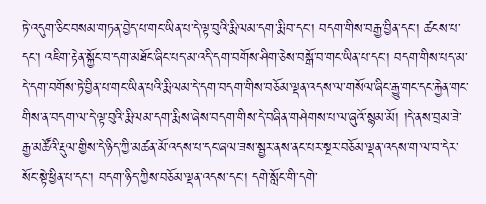ཏེ་འདུག་ཅིང་བསམ་གཏན་བྱེད་པ་གང་ཡིན་པ་དེ་ལྟ་བུའི་རྨི་ལམ་དག་རྨི་བ་དང་། བདག་གིས་བརྒྱ་བྱིན་དང་། ཚངས་པ་དང་། འཇིག་རྟེན་སྐྱོང་བ་དག་མཐོང་ཞིང་པད་མ་འདི་དག་བགོས་ཤིག་ཅེས་བསྒོ་བ་གང་ཡིན་པ་དང་། བདག་གིས་པད་མ་དེ་དག་བགོས་ཏེ་བྱིན་པ་གང་ཡིན་པའི་རྨི་ལམ་དེ་དག་བདག་གིས་བཅོམ་ལྡན་འདས་ལ་གསོལ་ཞིང་རྒྱུ་གང་དང་རྐྱེན་གང་གིས་ན་བདག་ལ་དེ་ལྟ་བུའི་རྨི་ལམ་དག་རྨིས་ཞེས་བདག་གིས་དེ་བཞིན་གཤེགས་པ་ལ་ཞུའོ་སྙམ་མོ། །དེ་ནས་བྲམ་ཟེ་རྒྱ་མཚོའི་རྡུལ་གྱིས་དེ་ཉིད་ཀྱི་མཚན་མོ་འདས་པ་དང་ཞལ་ཟས་སྦྱར་ནས་ནང་པར་སྔར་བཅོམ་ལྡན་འདས་ག་ལ་བ་དེར་སོང་སྟེ་ཕྱིན་པ་དང་། བདག་ཉིད་ཀྱིས་བཅོམ་ལྡན་འདས་དང་། དགེ་སློང་གི་དགེ་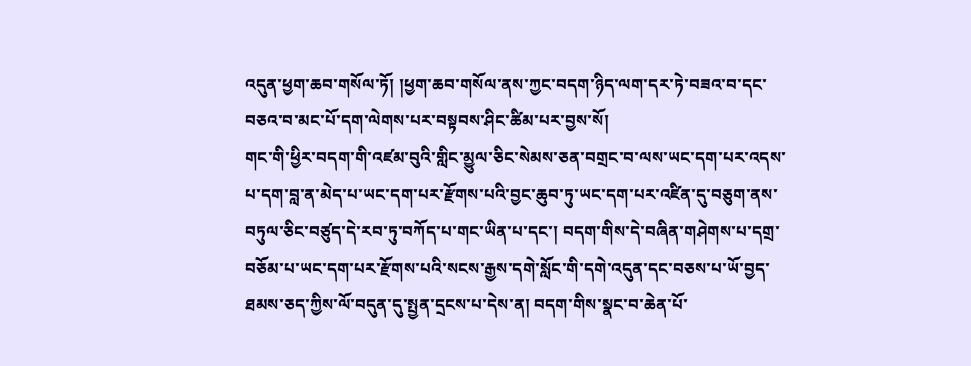འདུན་ཕྱག་ཆབ་གསོལ་ཏོ། །ཕྱག་ཆབ་གསོལ་ནས་ཀྱང་བདག་ཉིད་ལག་དར་ཏེ་བཟའ་བ་དང་བཅའ་བ་མང་པོ་དག་ལེགས་པར་བསྟབས་ཤིང་ཚིམ་པར་བྱས་སོ།
གང་གི་ཕྱིར་བདག་གི་འཛམ་བུའི་གླིང་མྱུལ་ཅིང་སེམས་ཅན་བགྲང་བ་ལས་ཡང་དག་པར་འདས་པ་དག་བླ་ན་མེད་པ་ཡང་དག་པར་རྫོགས་པའི་བྱང་ཆུབ་ཏུ་ཡང་དག་པར་འཛིན་དུ་བཅུག་ནས་བཏུལ་ཅིང་བཙུད་དེ་རབ་ཏུ་བཀོད་པ་གང་ཡིན་པ་དང་། བདག་གིས་དེ་བཞིན་གཤེགས་པ་དགྲ་བཅོམ་པ་ཡང་དག་པར་རྫོགས་པའི་སངས་རྒྱས་དགེ་སློང་གི་དགེ་འདུན་དང་བཅས་པ་ཡོ་བྱད་ཐམས་ཅད་ཀྱིས་ལོ་བདུན་དུ་སྤྱན་དྲངས་པ་དེས་ན། བདག་གིས་སྣང་བ་ཆེན་པོ་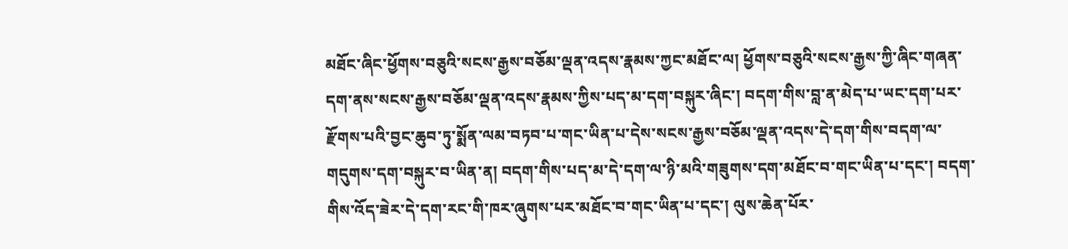མཐོང་ཞིང་ཕྱོགས་བཅུའི་སངས་རྒྱས་བཅོམ་ལྡན་འདས་རྣམས་ཀྱང་མཐོང་ལ། ཕྱོགས་བཅུའི་སངས་རྒྱས་ཀྱི་ཞིང་གཞན་དག་ནས་སངས་རྒྱས་བཅོམ་ལྡན་འདས་རྣམས་ཀྱིས་པད་མ་དག་བསྐུར་ཞིང་། བདག་གིས་བླ་ན་མེད་པ་ཡང་དག་པར་རྫོགས་པའི་བྱང་ཆུབ་ཏུ་སྨོན་ལམ་བཏབ་པ་གང་ཡིན་པ་དེས་སངས་རྒྱས་བཅོམ་ལྡན་འདས་དེ་དག་གིས་བདག་ལ་གདུགས་དག་བསྐུར་བ་ཡིན་ན། བདག་གིས་པད་མ་དེ་དག་ལ་ཉི་མའི་གཟུགས་དག་མཐོང་བ་གང་ཡིན་པ་དང་། བདག་གིས་འོད་ཟེར་དེ་དག་རང་གི་ཁར་ཞུགས་པར་མཐོང་བ་གང་ཡིན་པ་དང་། ལུས་ཆེན་པོར་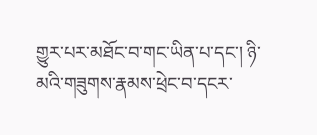གྱུར་པར་མཐོང་བ་གང་ཡིན་པ་དང་། ཉི་མའི་གཟུགས་རྣམས་ཕྲེང་བ་དངར་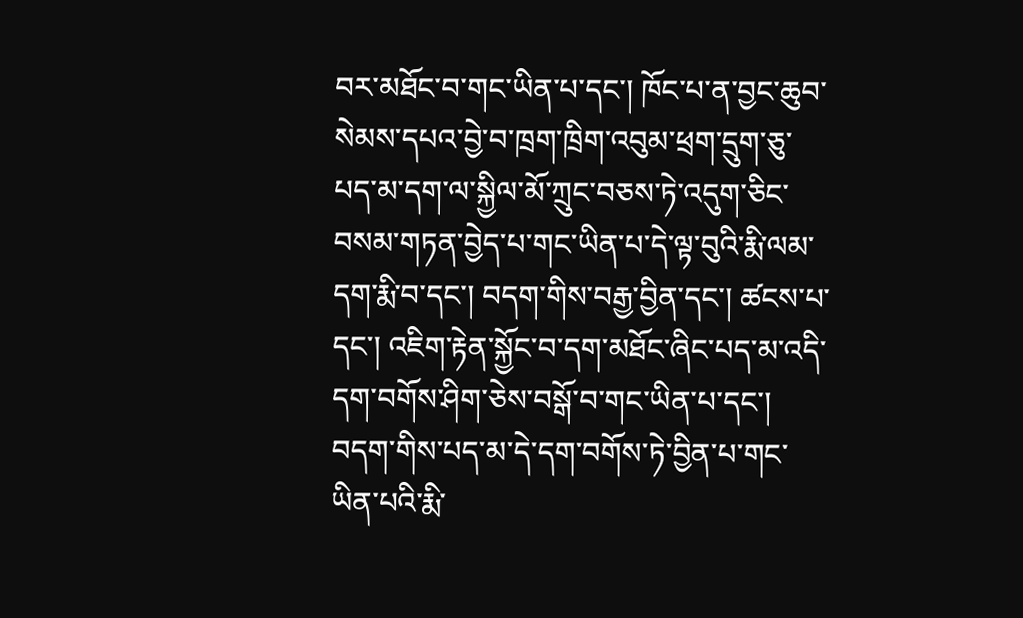བར་མཐོང་བ་གང་ཡིན་པ་དང་། ཁོང་པ་ན་བྱང་ཆུབ་སེམས་དཔའ་བྱེ་བ་ཁྲག་ཁྲིག་འབུམ་ཕྲག་དྲུག་ཅུ་པད་མ་དག་ལ་སྐྱིལ་མོ་ཀྲུང་བཅས་ཏེ་འདུག་ཅིང་བསམ་གཏན་བྱེད་པ་གང་ཡིན་པ་དེ་ལྟ་བུའི་རྨི་ལམ་དག་རྨི་བ་དང་། བདག་གིས་བརྒྱ་བྱིན་དང་། ཚངས་པ་དང་། འཇིག་རྟེན་སྐྱོང་བ་དག་མཐོང་ཞིང་པད་མ་འདི་དག་བགོས་ཤིག་ཅེས་བསྒོ་བ་གང་ཡིན་པ་དང་། བདག་གིས་པད་མ་དེ་དག་བགོས་ཏེ་བྱིན་པ་གང་ཡིན་པའི་རྨི་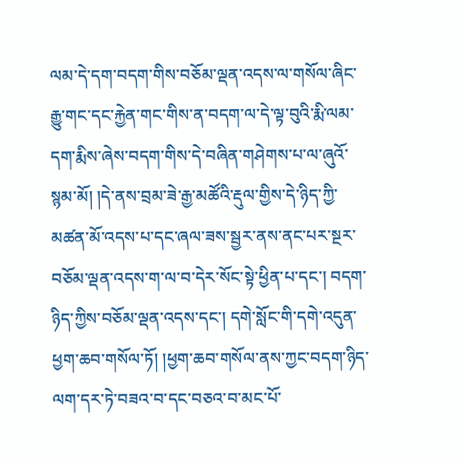ལམ་དེ་དག་བདག་གིས་བཅོམ་ལྡན་འདས་ལ་གསོལ་ཞིང་རྒྱུ་གང་དང་རྐྱེན་གང་གིས་ན་བདག་ལ་དེ་ལྟ་བུའི་རྨི་ལམ་དག་རྨིས་ཞེས་བདག་གིས་དེ་བཞིན་གཤེགས་པ་ལ་ཞུའོ་སྙམ་མོ། །དེ་ནས་བྲམ་ཟེ་རྒྱ་མཚོའི་རྡུལ་གྱིས་དེ་ཉིད་ཀྱི་མཚན་མོ་འདས་པ་དང་ཞལ་ཟས་སྦྱར་ནས་ནང་པར་སྔར་བཅོམ་ལྡན་འདས་ག་ལ་བ་དེར་སོང་སྟེ་ཕྱིན་པ་དང་། བདག་ཉིད་ཀྱིས་བཅོམ་ལྡན་འདས་དང་། དགེ་སློང་གི་དགེ་འདུན་ཕྱག་ཆབ་གསོལ་ཏོ། །ཕྱག་ཆབ་གསོལ་ནས་ཀྱང་བདག་ཉིད་ལག་དར་ཏེ་བཟའ་བ་དང་བཅའ་བ་མང་པོ་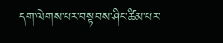དག་ལེགས་པར་བསྟབས་ཤིང་ཚིམ་པར་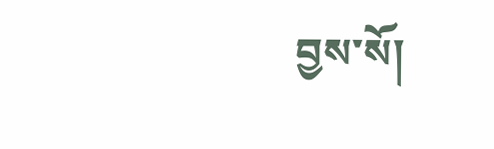བྱས་སོ།